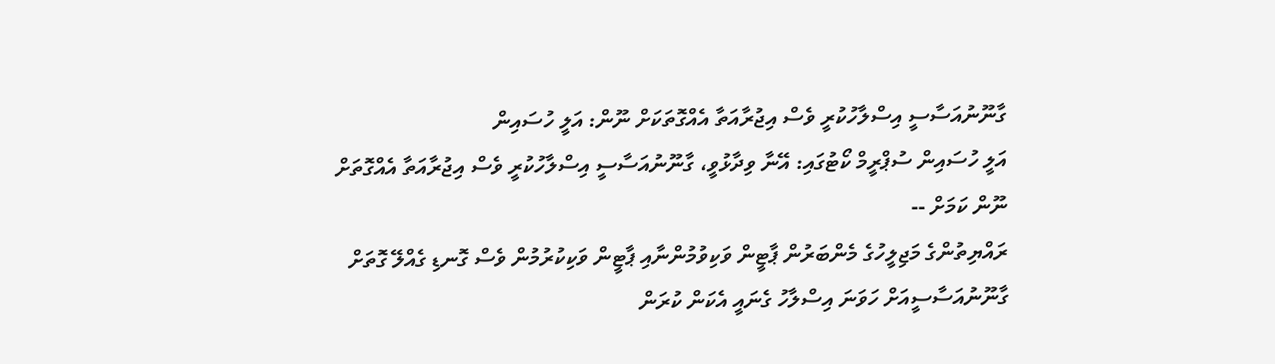ގާނޫނުއަސާސީ އިސްލާހުކުރީ ވެސް އިޖުރާއަތާ އެއްގޮތަކަށް ނޫން: އަލީ ހުސައިން
އަލީ ހުސައިން ސުޕްރީމް ކޯޓުގައި: އޭނާ ވިދާޅުވީ، ގާނޫނުއަސާސީ އިސްލާހުކުރީ ވެސް އިޖުރާއަތާ އެއްގޮތަށް ނޫން ކަމަށް --
ރައްޔިތުންގެ މަޖިލީހުގެ މެންބަރުން ޕާޓީން ވަކިވުމުންނާއި ޕާޓީން ވަކިކުރުމުން ވެސް ގޮނޑި ގެއްލޭ ގޮތަށް ގާނޫނުއަސާސީއަށް ހަވަނަ އިސްލާހު ގެނައީ އެކަން ކުރަން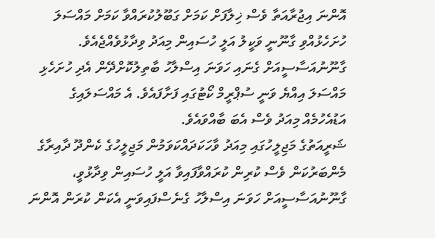އޮންނަ އިޖުރާއަތާ ވެސް ޚިލާފަށް ކަމަށް ގަބޫލުކުރައްވާ ކަމަށް މައްސަލަ ހުށަހެޅުއްވި ގާނޫނީ ވަކީލު އަލީ ހުސައިން މިއަދު ވިދާޅުވެއްޖެއެވެ.
ގާނޫނުއަސާސީއަށް ގެނައި ހަވަނަ އިސްލާހު ބާތިލުކޮށްދޭން އެދި ހުށަހެޅި މައްސަލަ އިއްޔެ ވަނީ ސުޕްރީމް ކޯޓުގައި ފަށާފައެވެ. އެ މައްސަލައިގެ އަޑުއެހުމެއް މިއަދު ވެސް އެބަ ބާއްވައެވެ.
ޝަރީއަތުގެ މަޖިލީހުގައި މިއަދު ވާހަކަދައްކަވަމުން މަޖިލީހުގެ ކެންދޫ ދާއިރާގެ މެންބަރުކަން ވެސް ކުރިން ކުރައްވާފައިވާ އަލީ ހުސައިން ވިދާޅުވީ، ގާނޫނުއަސާސީއަށް ހަވަނަ އިސްލާހު ގެނެސްފައިވަނީ އެކަން ކުރަން އޮންނަ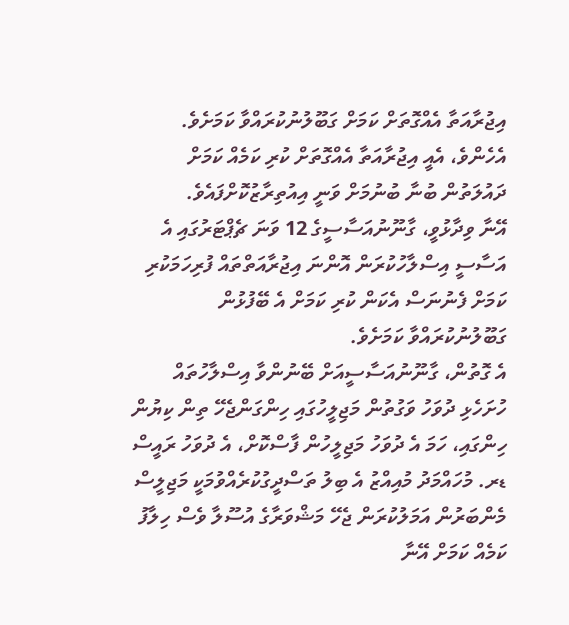އިޖުރާއަތާ އެއްގޮތަށް ކަމަށް ގަބޫލުނުކުރައްވާ ކަމަށެވެ. އެހެންވެ، އެއީ އިޖުރާއަތާ އެއްގޮތަށް ކުރި ކަމެއް ކަމަށް ދައުލަތުން ބުނާ ބުނުމަށް ވަނީ އިއުތިރާޒުކޮށްފައެވެ.
އޭނާ ވިދާޅުވީ، ގާނޫނުއަސާސީގެ 12 ވަނަ ޗެޕްޓަރުގައި އެ އަސާސީ އިސްލާހުކުރަން އޮންނަ އިޖުރާއަތްތައް ފުރިހަމަކުރި ކަމަށް ފެނުނަސް އެކަން ކުރި ކަމަށް އެ ބޭފުޅުން ގަބޫލުނުކުރައްވާ ކަމަށެވެ.
އެ ގޮތުން، ގާނޫނުއަސާސީއަށް ބޭނުންވާ އިސްލާހުތައް ހުށަހެޅި ދުވަހު ވަގުތުން މަޖިލީހުގައި ހިންގަންޖެހޭ ތިން ކިޔުން ހިންގައި، ހަމަ އެ ދުވަހު މަޖިލީހުން ފާސްކޮށް، އެ ދުވަހު ރައީސް ޑރ. މުހައްމަދު މުއިއްޒު އެ ބިލު ތަސްދީގުކުރެއްވުމަކީ މަޖިލީސް މެންބަރުން އަމަލުކުރަން ޖެހޭ މަޝްވަރާގެ އުސޫލާ ވެސް ހިލާފު ކަމެއް ކަމަށް އޭނާ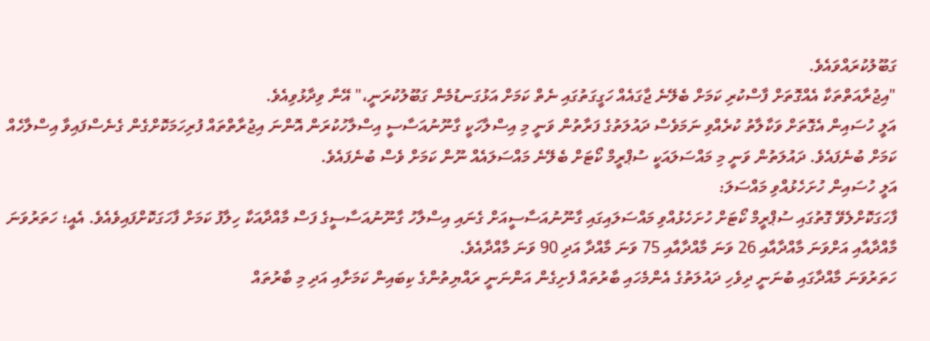ގަބޫލުކުރައްވައެވެ.
"އިޖުރާއަތްތަކާ އެއްގޮތަށް ފާސްކުރި ކަމަށް ބެލޭނެ ޖާގައެއް ހަގީގަތުގައި ނެތް ކަމަށް އަޅުގަނޑުމެން ގަބޫލުކުރަނީ،" އޭނާ ވިދާޅުވިއެވެ.
އަލީ ހުސައިން އެގޮތަށް ވަކާލާތު ކުރެއްވި ނަމަވެސް ދައުލަތުގެ ފަރާތުން ވަނީ މި އިސްލާހަކީ ގާނޫނުއަސާސީ އިސްލާހުކުރަން އޮންނަ އިޖުރާތްތައް ފުރިހަމަކޮށްގެން ގެނެސްފައިވާ އިސްލާހެއް ކަމަށް ބުނެފައެވެ. ދައުލަތުން ވަނީ މި މައްސަލައަކީ ސުޕްރީމް ކޯޓަށް ބެލޭނެ މައްސަލައެއް ނޫން ކަމަށް ވެސް ބުނެފައެވެ.
އަލީ ހުސައިން ހުށަހެޅުއްވި މައްސަލަ:
ފާހަގަކޮށްލެވޭ ގޮތުގައި ސުޕްރީމް ކޯޓަށް ހުށަހެޅުއްވި މައްސަލައިގައި ގާނޫނުއަސާސީއަށް ގެނައި އިސްލާހު ގާނޫނުއަސާސީގެ ފަސް މާއްދާއަކާ ހިލާފު ކަމަށް ފާހަގަކޮށްފައިވެއެވެ. އެއީ؛ ހަތަރުވަނަ މާއްދާއާއި އަށްވަނަ މާއްދާއާއި 26 ވަނަ މާއްދާއާއި 75 ވަނަ މާއްދާ އަދި 90 ވަނަ މާއްދާއެވެ.
ހަތަރުވަނަ މާއްދާގައި ބުނަނީ ދިވެހި ދައުލަތުގެ އެންމެހައި ބާރުތައް ފެށިގެން އަންނަނީ ރައްޔިތުންގެ ކިބައިން ކަމަށާއި އަދި މި ބާރުތައް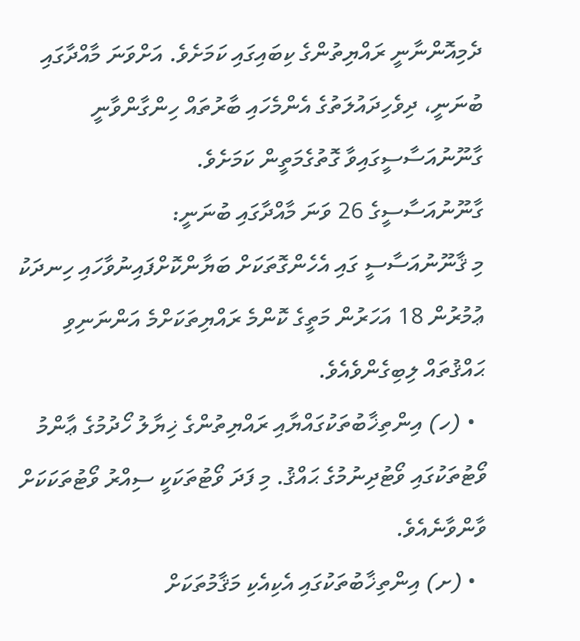ދެމިއޮންނާނީ ރައްޔިތުންގެ ކިބައިގައި ކަމަށެވެ. އަށްވަނަ މާއްދާގައި ބުނަނީ، ދިވެހިދައުލަތުގެ އެންމެހައި ބާރުތައް ހިންގާންވާނީ ގާނޫނުއަސާސީގައިވާ ގޮތުގެމަތީން ކަމަށެވެ.
ގާނޫނުއަސާސީގެ 26 ވަނަ މާއްދާގައި ބުނަނީ:
މި ޤާނޫނުއަސާސީ ގައި އެހެންގޮތަކަށް ބަޔާންކޮށްފައިނުވާހައި ހިނދަކު ޢުމުރުން 18 އަހަރުން މަތީގެ ކޮންމެ ރައްޔިތަކަށްމެ އަންނަނިވި ޙައްޤުތައް ލިބިގެންވެއެވެ.
  • (ހ) އިންތިޚާބުތަކުގައްޔާއި ރައްޔިތުންގެ ޚިޔާލު ހޯދުމުގެ ޢާންމު ވޯޓުތަކުގައި ވޯޓުދިނުމުގެ ޙައްޤު. މި ފަދަ ވޯޓުތަކަކީ ސިއްރު ވޯޓުތަކަކަށް ވާންވާނެއެވެ.
  • (ށ) އިންތިޚާބުތަކުގައި އެކިއެކި މަޤާމުތަކަށް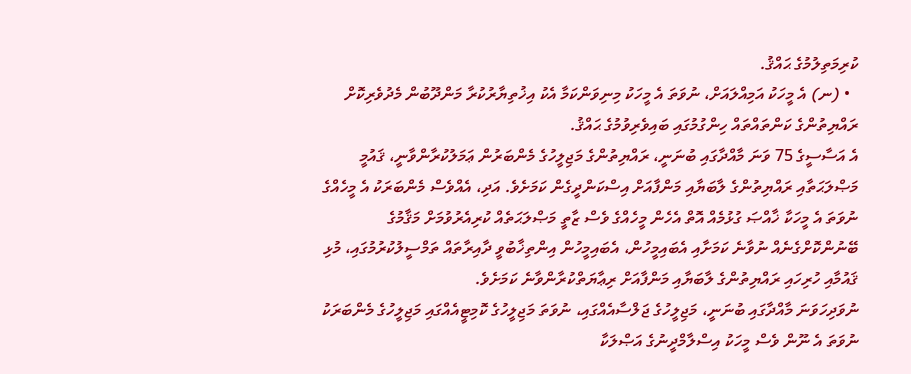ކުރިމަތިލުމުގެ ޙައްޤު.
  • (ނ) އެ މީހަކު އަމިއްލައަށް، ނުވަތަ އެ މީހަކު މިނިވަންކަމާ އެކު އިޚުތިޔާރުކުރާ މަންދޫބުން މެދުވެރިކޮށް ރައްޔިތުންގެ ކަންތައްތައް ހިންގުމުގައި ބައިވެރިވުމުގެ ޙައްޤު.
އެ އަސާސީގެ 75 ވަނަ މާއްދާގައި ބުނަނީ، ރައްޔިތުންގެ މަޖިލީހުގެ މެންބަރުން ޢަމަލުކުރާންވާނީ، ޤައުމީ މަޞްލަޙަތާއި ރައްޔިތުންގެ ލާބަޔާއި މަންފާއަށް އިސްކަންދީގެން ކަމަށެވެ. އަދި، އެއްވެސް މެންބަރަކު އެ މީހެއްގެ ނުވަތަ އެ މީހަކާ ޚާއްޞަ ގުޅުމެއް އޮތް އެހެން މީހެއްގެ ވެސް ޒާތީ މަޞްލަޙަތެއް ކުރިއެރުވުމަށް މަޤާމުގެ ބޭނުންކޮށްގެނެއް ނުވާނެ ކަމަށާއި އެބައިމީހުން، އެބައިމީހުން އިންތިޚާބުވީ ދާއިރާތައް ތަމްސީލުކުރުމުގައި، މުޅި ޤައުމާއި ހުރިހައި ރައްޔިތުންގެ ލާބަޔާއި މަންފާއަށް ރިޢާޔަތްކުރާންވާނެ ކަމަށެވެ.
ނުވަދިހަވަނަ މާއްދާގައި ބުނަނީ، މަޖިލީހުގެ ޖަލްސާއެއްގައި، ނުވަތަ މަޖިލީހުގެ ކޮމިޓީއެއްގައި މަޖިލީހުގެ މެންބަރަކު ނުވަތަ އެ ނޫން ވެސް މީހަކު އިސްލާމްދީނުގެ އަޞްލަކާ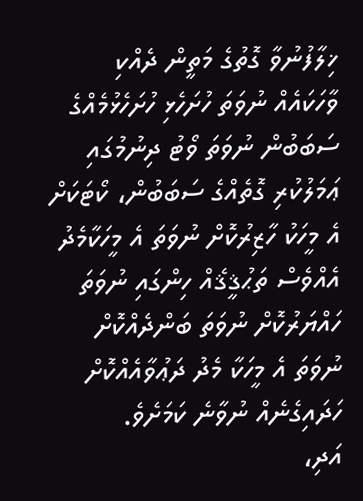ޚިލާފުނުވާ ގޮތުގެ މަތީން ދެއްކި ވާހަކައެއް ނުވަތަ ހުށަހެޅި ހުށަހެޅުމެއްގެ ސަބަބުން ނުވަތަ ވޯޓު ދިނުމުގައި ޢަމަލުކުރި ގޮތެއްގެ ސަބަބުން، ކޯޓަކަށް އެ މީހަކު ހާޒިރުކޮށް ނުވަތަ އެ މީހަކާމެދު އެއްވެސް ތަޙުޤީޤެއް ހިންގައި ނުވަތަ ހައްޔަރުކޮށް ނުވަތަ ބަންދެއްކޮށް ނުވަތަ އެ މީހަކާ މެދު ދަޢުވާއެއްކޮށް ހަދައިގެނެއް ނުވާނެ ކަމަށެވެ.
އަދި،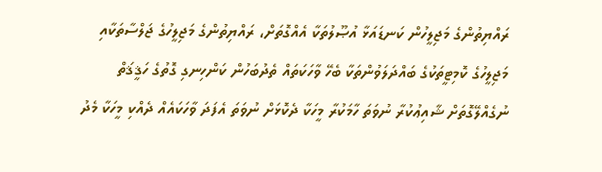ރައްޔިތުންގެ މަޖިލީހުން ކަނޑައަޅާ އުޞޫލުތަކާ އެއްގޮތަށް، ރައްޔިތުންގެ މަޖިލީހުގެ ޖަލްސާތަކާއި މަޖިލީހުގެ ކޮމިޓީތަކުގެ ބައްދަލަވުންތަކާ ބެހޭ ވާހަކަތައް ތެދުބަހުން ކަންހިނގި ގޮތުގެ ހަޤީޤަތް ނުގެއްލޭގޮތަށް ޝާއިޢުކުރާ ނުވަތަ ހާމަކުރާ މީހަކާ ދެކޮޅަށް ނުވަތަ އެފަދަ ވާހަކައެއް ދެއްކި މީހަކާ މެދު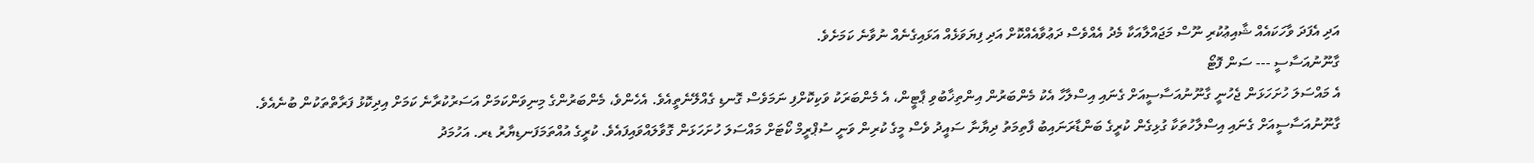އަދި އެފަދަ ވާހަކައެއް ޝާއިޢުކުރި ނޫސް މަޖައްލާއަކާ މެދު އެއްވެސް ދަޢުވާއެއްކޮށް އަދި ފިޔަވަޅެއް އަޅައިގެނެއް ނުވާނެ ކަމަށެވެ.
ގާނޫނުއަސާސީ --- ސަން ފޮޓޯ
އެ މައްސަލަ ހުށަހަޅަން ޖެހުނީ ގާނޫނުއަސާސީއަށް ގެނައި އިސްލާހާ އެކު މެންބަރުން އިންތިޚާބުވި ޕާޓީން، އެ މެންބަރަކު ވަކިކޮށްފި ނަމަވެސް ގޮނޑި ގެއްލޭނެތީއެވެ. އެހެންވެ، މެންބަރުންގެ މިނިވަންކަމަށް އަސަރުކުރާނެ ކަމަށް އިދިކޮޅު ފަރާތްތަކުން ބުނެއެވެ.
ގާނޫނުއަސާސީއަށް ގެނައި އިސްލާހުތަކާ ގުޅިގެން ކުރީގެ ބަންޑާރަނައިބު ފާތިމަތު ދިޔާނާ ސައީދު ވެސް މީގެ ކުރިން ވަނީ ސުޕްރީމް ކޯޓަށް މައްސަލަ ހުށަހަޅަން ގޮވާލައްވައިފައެވެ. ކުރީގެ އުއްތަމަފަނޑިޔާރު ޑރ. އަހުމަދު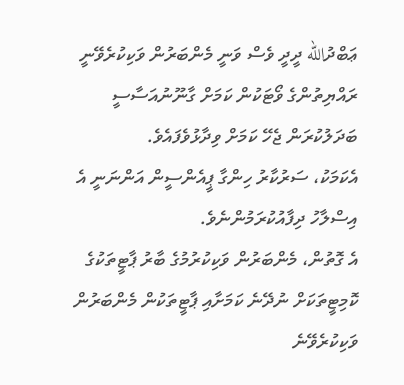ޢަބްދުالله ދީދީ ވެސް ވަނީ މެންބަރުން ވަކިކުރެވޭނީ ރައްޔިތުންގެ ވޯޓަކުން ކަމަށް ގާނޫނުއަސާސީ ބަދަލުކުރަން ޖެހޭ ކަމަށް ވިދާޅުވެފައެވެ.
އެކަމަކު، ސަރުކާރު ހިންގާ ޕީއެންސީން އަންނަނީ އެ އިސްލާހު ދިފާއުކުރަމުންނެވެ.
އެ ގޮތުން، މެންބަރުން ވަކިކުރުމުގެ ބާރު ޕާޓީތަކުގެ ކޮމިޓީތަކަށް ނުދޭނެ ކަމަށާއި ޕާޓީތަކުން މެންބަރުން ވަކިކުރެވޭނެ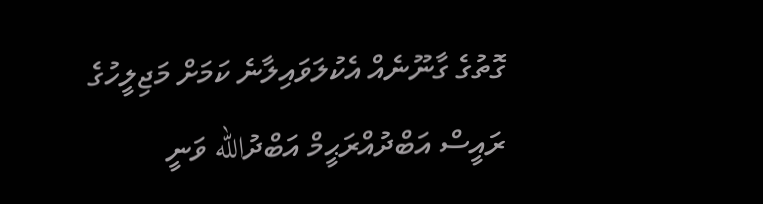ގޮތުގެ ގާނޫނެއް އެކުލަވައިލާނެ ކަމަށް މަޖިލީހުގެ ރައީސް އަބްދުއްރަޙީމް އަބްދުالله ވަނީ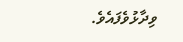ވިދާޅުވެފައެވެ.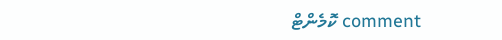comment ކޮމެންޓް